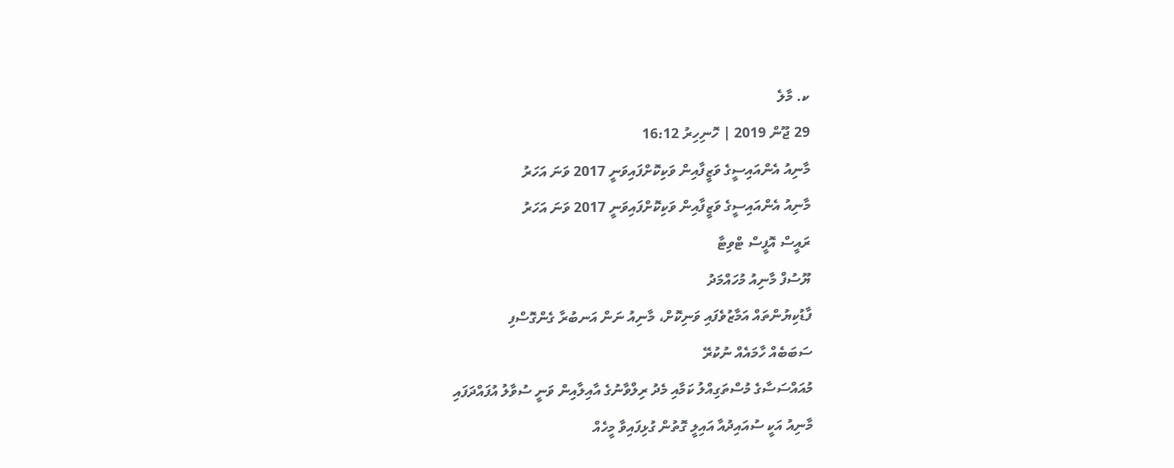ކ. މާލެ
29 ޖޫން 2019 | ހޮނިހިރު 16:12
މާނިއު އެންއައިސީގެ ވަޒީފާއިން ވަކިކޮށްފައިވަނީ 2017 ވަނަ އަހަރު
މާނިއު އެންއައިސީގެ ވަޒީފާއިން ވަކިކޮށްފައިވަނީ 2017 ވަނަ އަހަރު
ރައީސް އޮފީސް ޓްވިޓާ
ޔޫސުފް މާނިއު މުހައްމަދު
ފާޑުކިޔުންތައް އަމާޒުވެފައި ވަނިކޮށް، މާނިއު ނަން އަނބުރާ ގެންގޮސްފި
ސަބަބެއް ހާމައެއް ނުކުރޭ
މުއައްސަސާގެ މުސްތަގިއްލު ކަމާއި މެދު ރިލްވާނުގެ އާއިލާއިން ވަނީ ސުވާލު އުފައްދަފައި
މާނިއު އަކީ ސުއައިދުއާ އައިލީ ގޮތުން ގުޅިފައިވާ މީހެއް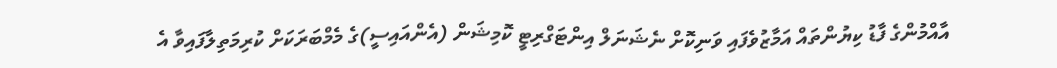އާއްމުންގެ ފާޑު ކިޔުންތައް އަމާޒުވެފައި ވަނިކޮށް ނެޝަނަލް އިންޓަގްރިޓީ ކޮމިޝަން (އެންއައިސީ)ގެ މެމްބަރަކަށް ކުރިމަތިލާފައިވާ އެ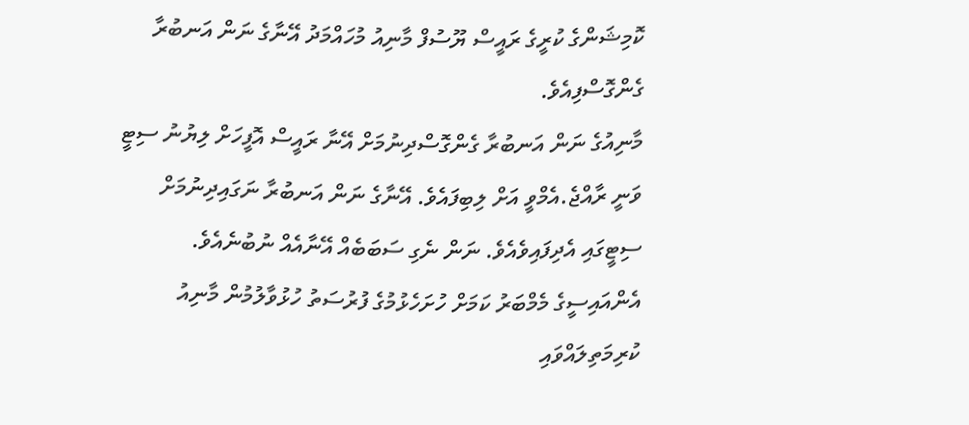ކޮމިޝަންގެ ކުރީގެ ރައީސް ޔޫސުފް މާނިއު މުހައްމަދު އޭނާގެ ނަން އަނބުރާ ގެންގޮސްފިއެވެ.
މާނިއުގެ ނަން އަނބުރާ ގެންގޮސްދިނުމަށް އޭނާ ރައީސް އޮފީހަށް ލިޔުނު ސިޓީ ވަނީ ރާއްޖެ.އެމްވީ އަށް ލިބިފައެވެ. އޭނާގެ ނަން އަނބުރާ ނަގައިދިނުމަށް ސިޓީގައި އެދިފައިވެއެވެ. ނަން ނެގި ސަބަބެއް އޭނާއެއް ނުބުނެއެވެ.
އެންއައިސީގެ މެމްބަރު ކަމަށް ހުށަހެޅުމުގެ ފުރުސަތު ހުޅުވާލުމުން މާނިއު ކުރިމަތިލައްވައި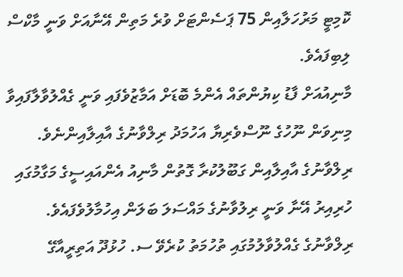ކޮމިޓީ މަރުހަލާއިން 75 ޕަސެންޓަށް ވުރެ މަތިން އޭނާއަށް ވަނީ މާކްސް ލިބިފައެވެ.
މާނިއުއަށް ފާޑު ކިޔުންތައް އެންމެ ބޮޑަށް އަމާޒުވެފައި ވަނީ ގެއްލުވާލާފައިވާ މިނިވަން ނޫހުގެ ނޫސްވެރިޔާ އަހުމަދު ރިލްވާނުގެ އާއިލާއިންނެވެ. ރިލްވާނުގެ އާއިލާއިން ގަބޫލުކުރާ ގޮތުން މާނިއު އެންއައިސީގެ މަގާމުގައި ހުރިއިރު އޭނާ ވަނީ ރިލުވާނުގެ މައްސަލަ ބަލަން އިހުމާލުވެފައެވެ.
ރިލްވާނުގެ ގެއްލުވާލުމުގައި ތުހުމަތު ކުރެވޭ ސ. ހުޅުދޫ އަތިރީއާގޭ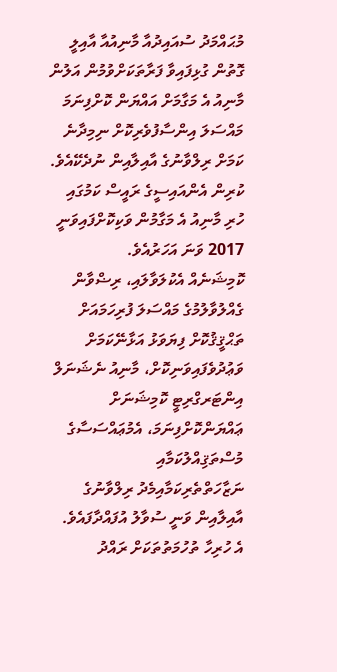މުޙައްމަދު ސުއައިދުއާ މާނިއުއާ އާއިލީ ގޮތުން ގުޅިފައިވާ ފަރާތަކަށްވުމުން އަލުން މާނިއު އެ މަގާމަށް އައްޔަން ކޮށްފިނަމަ މައްސަލަ އިންސާފުވެރިކޮށް ނިމިދާނެ ކަމަށް ރިލްވާނުގެ އާއިލާއިން ނުދެކޭއެވެ. ކުރިން އެންއައިސީގެ ރައީސް ކަމުގައި ހުރި މާނިއު އެ މަގާމުން ވަކިކޮށްފައިވަނީ 2017 ވަނަ އަހަރުއެވެ.
ކޮމިޝަނެއް އެކުލަވާލައި، ރިޟްވާން ގެއްލުވާލުމުގެ މައްސަލަ ފުރިހަމައަށް ތަޙްޤީޤުކޮށް ފިޔަވަޅު އަޅާނޭކަމަށް ވަޢުދުވެފައިވަނިކޮށް، މާނިއު ނެޝަނަލް އިންޓަރގްރިޓީ ކޮމިޝަނަށް ޢައްޔަންކޮށްފިނަމަ، އެމުޢައްސަސާގެ މުސްތަޤިއްލުކަމާއި ނަޒާހަތްތެރިކަމާއިމެދު ރިލްވާނުގެ އާއިލާއިން ވަނީ ސުވާލު އުފައްދާފައެވެ.
އެ ހުރިހާ ތުހުމަތުތަކަށް ރައްދު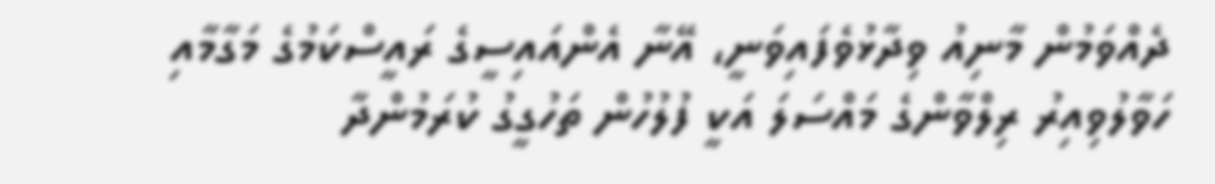ދެއްވަމުން މާނިއު ވިދާޅުވެފައިވަނީ، އޭނާ އެންއައިސީގެ ރައީސްކަމުގެ މަގާމާއި ހަވާލުވިއިރު ރިލްވާންގެ މައްސަލަ އަކީ ފުލުހުން ތަހުގީގު ކުރަމުންދާ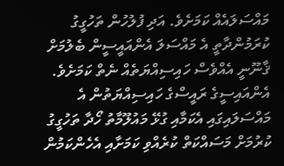މައްސަލައެއް ކަމަށެވެ. އަދި ފުލުހުން ތަހުގީގު ކުރަމުންދާތީ އެ މައްސަލަ އެންއައީސީން ބެލުމަށް ޤާނޫނީ އެއްވެސް ހައިސިއްޔަތެއް ނެތް ކަމަށެވެ.
އެންއައިސީގެ ރައީސްގެ ހައިސިއްޔަތުން އެ މައްސަލައިގައި އެކަމާއި ގުޅޭ މައުލޫމާތު ހޯދާ ތަހުގީގު ކުރުމަށް މަސައްކަތް ކުރެއްވި ކަމަށާއި އެހެންކަމުން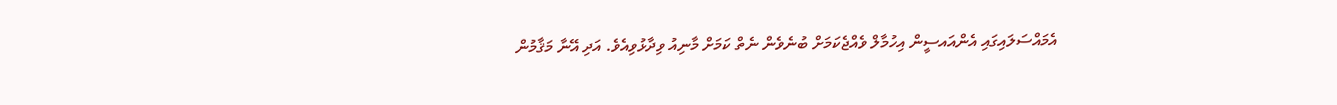އެމައްސަލައިގައި އެންއައސީން އިހުމާލް ވެއްޖެކަމަށް ބުނެވެން ނެތް ކަމަށް މާނިއު ވިދާޅުވިއެވެ. އަދި އޭނާ މަޤާމުން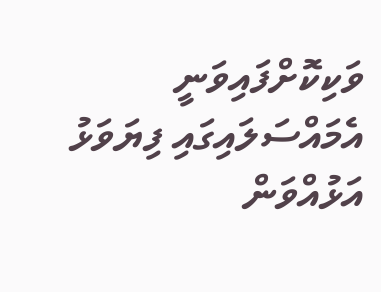ވަކިކޮށްފައިވަނީ އެމައްސަލައިގައި ފިޔަވަޅު އަޅުއްވަން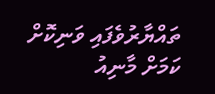ތައްޔާރުވެފައި ވަނިކޮށް ކަމަށް މާނިއު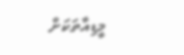މީޑިއާތަކަށް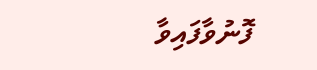ފޮނުވާފައިވާ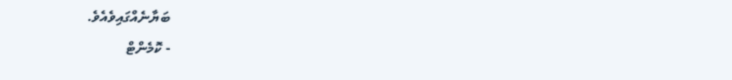ބަޔާނެއްގައިވެއެވެ.
- ކޮމެންޓް